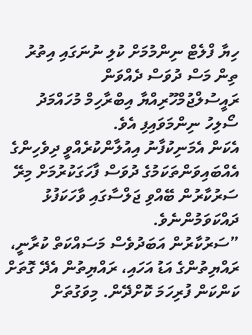ހިޔާ ފްލެޓް ނިންމުމަށް ކުލި ނުނަގައި އިތުރު ތިން މަސް ދުވަސް ދެއްވަން ރައީސުލްޖުމްހޫރިއްޔާ އިބްރާހިމް މުހައްމަދު ސޯލިހު ނިންމަވައިފި އެވެ.
އެކަން އެމަނިކުފާނު އިއުލާންކުރެއްވީ ދިވެހިންގެ އެއްބައިވަންތަކަމުގެ ދުވަސް ފާހަގަކުރުމަށް މިރޭ ސަރުކާރުން ބޭއްވި ޖަލްސާގައި ވާހަކަފުޅު ދައްކަވަމުންނެވެ.
”ސަރުކާރުން އަބަދުވެސް މަސައްކަތް ކުރާނީ، ރައްޔިތުންގެ އަޑު އަހައި، ރައްޔިތުން އެދޭ ގޮތަށް ކަންކަން ފުރިހަމަ ކޮށްދޭން. މިވަގުތަށް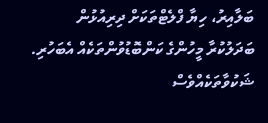ބަލާއިރު، ހިޔާ ފްލެޓްތަކަށް ދިރިއުޅުން ބަދަލުކުރާ މީހުންގެ ކަންބޮޑުވުންތަކެއް އެބަހުރި. ޝަކުވާތަކެއްވެސް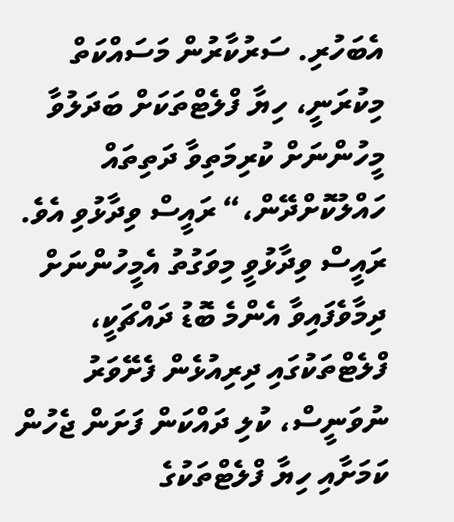އެބަހުރި. ސަރުކާރުން މަސައްކަތް މިކުރަނީ، ހިޔާ ފްލެޓްތަކަށް ބަދަލުވާ މީހުންނަށް ކުރިމަތިވާ ދަތިތައް ހައްލުކޮށްދޭން،“ ރައީސް ވިދާޅުވި އެވެ.
ރައީސް ވިދާޅުވީ މިވަގުތު އެމީހުންނަށް ދިމާވެފައިވާ އެންމެ ބޮޑު ދައްޗަކީ، ފްލެޓްތަކުގައި ދިރިއުޅެން ފެށޭވަރު ނުވަނީސް، ކުލި ދައްކަން ފަށަން ޖެހުން ކަމަށާއި ހިޔާ ފްލެޓްތަކުގެ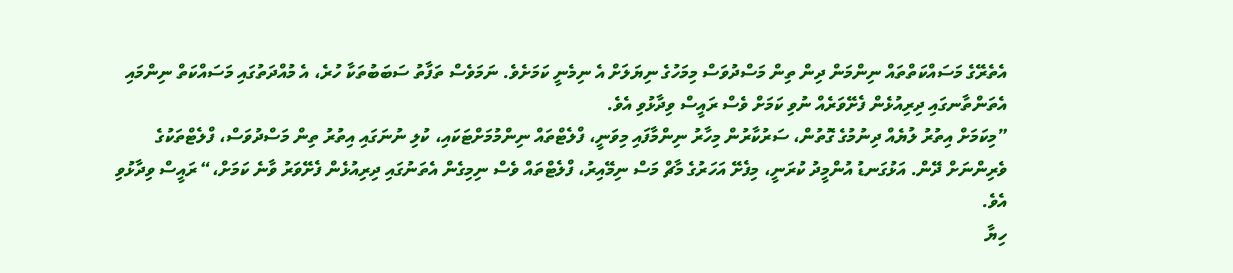އެތެރޭގެ މަސައްކަތްތައް ނިންމަން ދިން ތިން މަސްދުވަސް މިމަހުގެ ނިޔަލަށް އެ ނިމެނީ ކަމަށެވެ. ނަމަވެސް ތަފާތު ސަބަބުތަކާ ހުރެ، އެ މުއްދަތުގައި މަސައްކަތް ނިންމައި އެތަންތާނގައި ދިރިއުޅެން ފެށޭވަރެއް ނުވި ކަމަށް ވެސް ރައީސް ވިދާޅުވި އެވެ.
”މިކަމަށް އިތުރު ލުޔެއް ދިނުމުގެ ގޮތުން، ސަރުކާރުން މިހާރު ނިންމާފައި މިވަނީ، ފްލެޓްތައް ނިންމުމަށްޓަކައި، ކުލި ނުނަގައި އިތުރު ތިން މަސްދުވަސް، ފްލެޓްތަކުގެ ވެރިންނަށް ދޭން. އަޅުގަނޑު އުންމީދު ކުރަނީ، މިފެށޭ އަހަރުގެ މާޗް މަސް ނިމޭއިރު، ފްލެޓްތައް ވެސް ނިމިގެން އެތަނުގައި ދިރިއުޅެން ފެށޭވަރު ވާނެ ކަމަށް،“ ރައީސް ވިދާޅުވި އެވެ.
ހިޔާ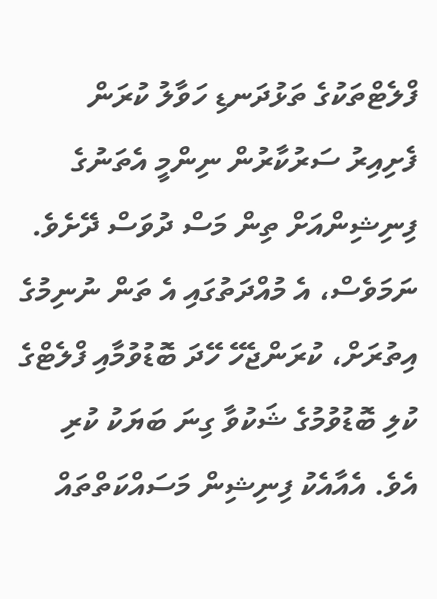ފްލެޓްތަކުގެ ތަޅުދަނޑި ހަވާލު ކުރަން ފެށިއިރު ސަރުކާރުން ނިންމީ އެތަނުގެ ފިނިޝިންއަށް ތިން މަސް ދުވަސް ދޭށެވެ. ނަމަވެސް، އެ މުއްދަތުގައި އެ ތަން ނުނިމުގެ އިތުރަށް، ކުރަންޖެހޭ ހޭދަ ބޮޑުވުމާއި ފްލެޓްގެ ކުލި ބޮޑުވުމުގެ ޝަކުވާ ގިނަ ބަޔަކު ކުރި އެވެ. އެއާއެކު ފިނިޝިން މަސައްކަތްތައް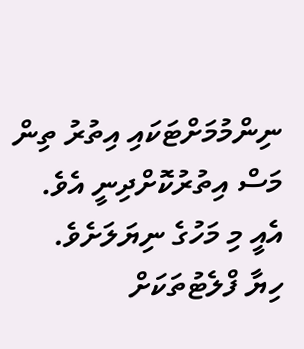ނިންމުމަށްޓަކައި އިތުރު ތިން މަސް އިތުރުކޮށްދިނީ އެވެ. އެއީ މި މަހުގެ ނިޔަލަށެވެ.
ހިޔާ ފްލެޓުތަކަށް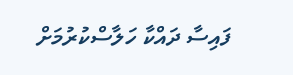ފައިސާ ދައްކާ ހަލާސްކުރުމަށް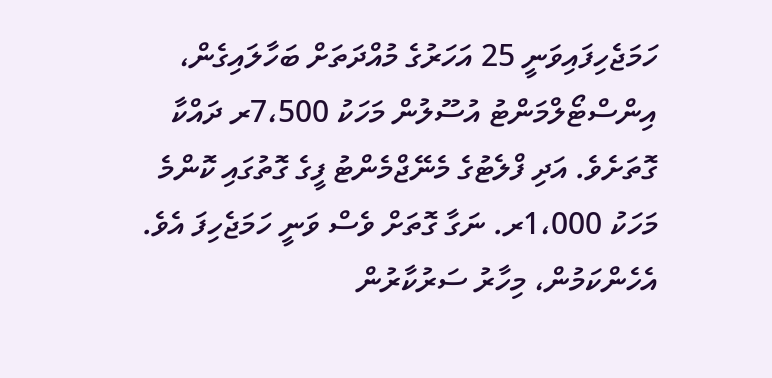ހަމަޖެހިފައިވަނީ 25 އަހަރުގެ މުއްދަތަށް ބަހާލައިގެން، އިންސްޓޯލްމަންޓު އުސޫލުން މަހަކު 7،500ރ ދައްކާ ގޮތަށެވެ. އަދި ފްލެޓުގެ މެނޭޖްމެންޓު ފީގެ ގޮތުގައި ކޮންމެ މަހަކު 1،000ރ. ނަގާ ގޮތަށް ވެސް ވަނީ ހަމަޖެހިފަ އެވެ. އެހެންކަމުން، މިހާރު ސަރުކާރުން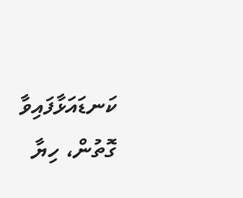ކަނޑައަޅާފައިވާ ގޮތުން، ހިޔާ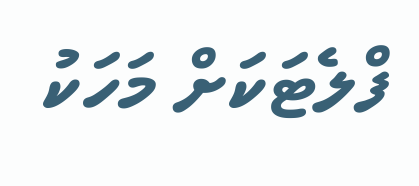ފްލެޓަކަށް މަހަކު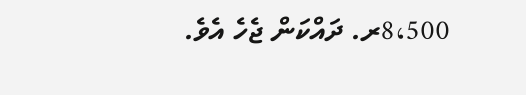8،500ރ. ދައްކަން ޖެހެ އެވެ.